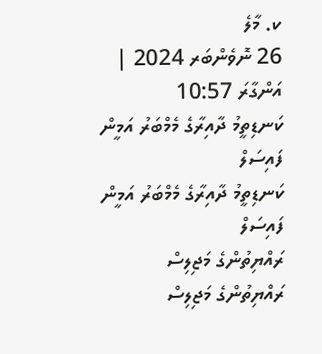ކ. މާލެ
26 ނޮވެންބަރ 2024 | އަންގާރަ 10:57
ކަނޑިތީމު ދާއިރާގެ މެމްބަރު އަމީން ފައިސަލް
ކަނޑިތީމު ދާއިރާގެ މެމްބަރު އަމީން ފައިސަލް
ރައްޔިތުންގެ މަޖިލިސް
ރައްޔިތުންގެ މަޖިލިސް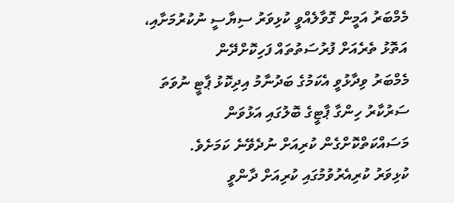މެމްބަރު އަމީން ގޮވާލެއްވީ ކުޅިވަރު ސިޔާސީ ނުކުރުމަށާއި، އަތޮޅު ތެރެއަށް ފުރުސަތުތައް ފަހިކޮށްދޭން
މެމްބަރު ވިދާޅުވީ އެކަމުގެ ބަދުނާމު އިދިކޮޅު ޕާޓީ ނުވަތަ ސަރުކާރު ހިންގާ ޕާޓީގެ ބޮލުގައި އަޅުވަން މަސައްކަތްކޮށްގެން ކުރިއަށް ނުދެވޭނެ ކަމަށެވެ.
ކުޅިވަރު ކުރިއެރުވުމުގައި ކުރިއަށް ދާންވީ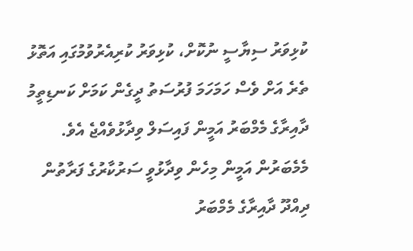ކުޅިވަރު ސިޔާސީ ނުކޮށް، ކުޅިވަރު ކުރިއެރުވުމުގައި އަތޮޅު ތެރެ އަށް ވެސް ހަމަހަމަ ފުރުސަތު ދީގެން ކަމަށް ކަނޑިތީމު ދާއިރާގެ މެމްބަރު އަމީން ފައިސަލް ވިދާޅުވެއްޖެ އެވެ.
މެމެބަރުން އަމީން މިހެން ވިދާޅުވީ ސަރުކާރުގެ ފަރާތުން ދިއްދޫ ދާއިރާގެ މެމްބަރު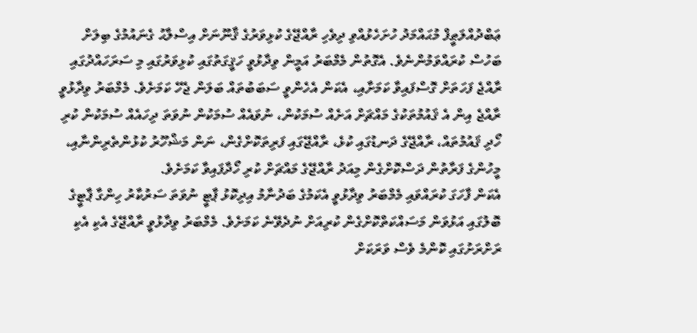ޢަބްދުއްލަޠީފް މުޙައްމަދު ހުށަހެޅުއްވި ދިވެހި ރާއްޖޭގެ ކުޅިވަރުގެ ޤާނޫނަށް އިސްލާޙު ގެނައުމުގެ ބިލަށް ބަހުސް ކުރައްވަމުންނެވެ. އެގޮތުން މެމްބަރު އަމީން ވިދާޅުވީ ހަޤީގަތުގައި ކުޅިވަރުގައި މި ސަރަހައްދުގައި ރާއްޖެ ފަހަތަށް ގޮސްފައިވާ ކަމަށާއި، އެކަން އެހެންވީ ސަބަބުތައް ބަލަން ޖެހޭ ކަމަށެވެ. މެމްބަރު ވިދާޅުވީ ރާއްޖެ އިން އެ ޤައުމުތަކުގެ މައްޗަށް އަށެއް ސުމަކުން، ނުވައެއް ސުމަކުން ނުވަތަ ދިހައެއް ސުމަކުން ކުރި ހޯދި ޤައުމުތައް، ރާއްޖޭގެ ދަނޑުގައި ކުޅެ، ރާއްޖޭގައި ފަރިތަކޮށްގެން، ނަން މަޝްހޫރު ކުޅުންތެރިންނާއި، މީހުންގެ ފަރާތުން ދަސްކޮށްގެން މިއަދު ރާއްޖޭގެ މައްޗަށް ކުރި ހޯދާފައިވާ ކަމަށެވެ.
އެކަން ފާހަގަ ކުރައްވައި މެމްބަރު ވިދާޅުވީ އެކަމުގެ ބަދުނާމު އިދިކޮޅު ޕާޓީ ނުވަތަ ސަރުކާރު ހިންގާ ޕާޓީގެ ބޮލުގައި އަޅުވަން މަސައްކަތްކޮށްގެން ކުރިއަށް ނުދެވޭނެ ކަމަށެވެ. މެމްބަރު ވިދާޅުވީ ރާއްޖޭގެ އެކި އެކި ރަށްރަށުގައި ކޮންމެ ވެސް ވަރަކަށް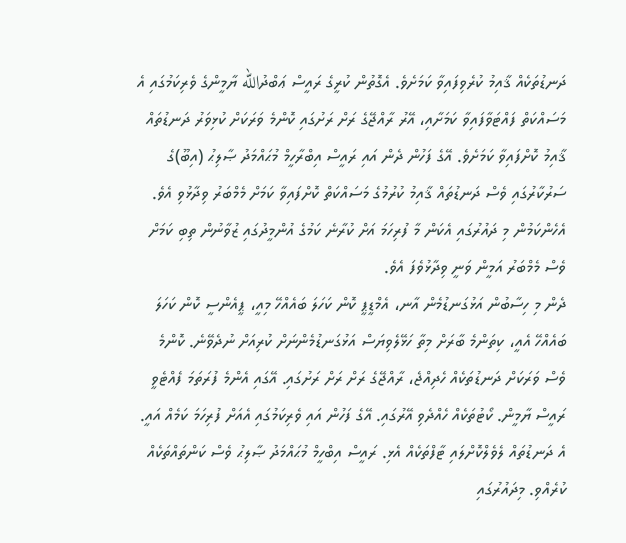ދަނޑުތަކެއް ޤާއިމު ކުރެވިފައިވާ ކަމަށެވެ. އެގޮތުން ކުރީގެ ރައީސް ޢަބްދުالله ޔާމީންގެ ވެރިކަމުގައި އެ މަސައްކަތް ފައްޓަވާފައިވާ ކަމަށާއި، އޭރު ރާއްޖޭގެ ރަށް ރަށުގައި ކޮންމެ ވަރަކަށް ކުޅިވަރު ދަނޑުތައް ޤާއިމު ކޮށްފައިވާ ކަމަށެވެ. އޭގެ ފަހުން ދެން އައި ރައީސް އިބްރާހީމް މުޙައްމަދު ޞާލިޙު (އިބޫ)ގެ ސަރުކާރުގައި ވެސް ދަނޑުތައް ޤާއިމު ކުރުމުގެ މަސައްކަތް ކޮށްފައިވާ ކަމަށް މެމްބަރު ވިދާޅުވި އެވެ. އެހެންކަމުން މި ދައުރުގައި އެކަން މާ ފުރިހަމަ އަށް ކުރާނެ ކަމުގެ އުންމީދުގައި ޒުވާނުން ތިބި ކަމަށް ވެސް މެމްބަރު އަމީން ވަނީ ވިދާޅުވެފަ އެވެ.
ދެން މި ހިސާބުން އަޅުގަނޑުމެން އާނ، އެމްޑީޕީ ކޮން ކަހަލަ ބައެއްހޭ މިއީ، ޕީއެންސީ ކޮން ކަހަލަ ބައެއްހޭ އެއީ، ކިތަންމެ ބާރަށް މިތާ ހަޅޭލެވިޔަސް އަޅުގަނޑުމެންނަށް ކުރިއަށް ނުދެވޭނެ. ކޮންމެ ވެސް ވަރަކަށް ދަނޑުތަކެއް ހެދިއްޖެ، ރާއްޖޭގެ ރަށް ރަށް ރަށުގައި. އޭގައި އެންމެ ފުރަތަމަ ފެއްޓެވީ ރައީސް ޔާމީން. ކޯޓުތަކެއް ހެއްދެވި އޭރުގައި. އޭގެ ފަހުން އައި ވެރިކަމުގައި އެއަށް ފުރިހަމަ ކަމެއް އައީ. އެ ދަނޑުތައް ލެވެލްކޮށްލައި ޓާފްތަކެއް އެޅި. ރައީސް އިބްހީމް މުޙައްމަދު ޞާލިޙު ވެސް ކަންތައްތަކެއް ކުރެއްވި. މިދައުރުގައި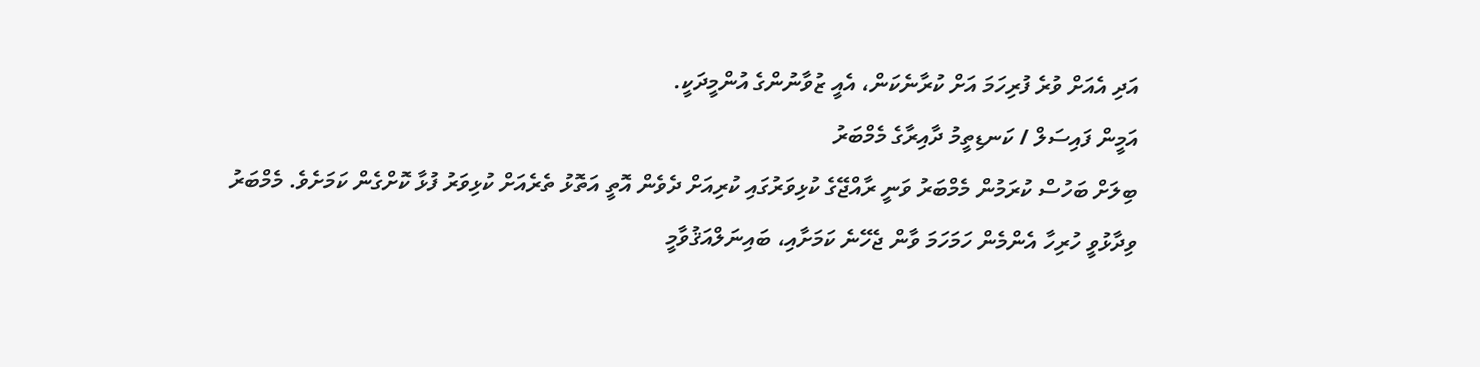އަދި އެއަށް ވުރެ ފުރިހަމަ އަށް ކުރާނެކަން، އެއީ ޒުވާނުންގެ އުންމީދަކީ.
އަމީން ފައިސަލް / ކަނޑިތީމު ދާއިރާގެ މެމްބަރު
ބިލަށް ބަހުސް ކުރަމުން މެމްބަރު ވަނީ ރާއްޖޭގެ ކުޅިވަރުގައި ކުރިއަށް ދެވެން އޮތީ އަތޮޅު ތެރެއަށް ކުޅިވަރު ފުޅާ ކޮށްގެން ކަމަށެވެ. މެމްބަރު ވިދާޅުވީ ހުރިހާ އެންމެން ހަމަހަމަ ވާން ޖެހޭނެ ކަމަށާއި، ބައިނަލްއަޤުވާމީ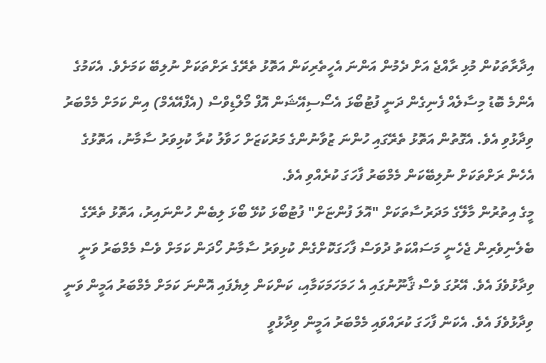އިދާރާތަކުން މުޅި ރާއްޖެ އަށް ދެމުން އަންނަ އެހީތެރިކަން އަތޮޅު ތެރޭގެ ރަށްތަކަށް ނުލިބޭ ކަމަށެވެ. އެކަމުގެ އެންމެ ބޮޑު މިސާލެއް ފެނިގެން ދަނީ ފުޓުބޯޅަ އެސޯސިއޭޝަން އޮފް މޯލްޑިވްސް (އެފްއޭއެމް) އިން ކަމަށް މެމްބަރު ވިދާޅުވި އެވެ. އެގޮތުން އަތޮޅު ތެރޭގައި ހުންނަ ޒުވާނުންގެ މަރުކަޒަށް ހަވާލު ކުރާ ކުޅިވަރު ސާމާނު، އަތޮޅުގެ އެހެން ރަށްތަކަށް ނުލިބޭކަން މެމްބަރު ފާހަގަ ކުރެއްވި އެވެ.
މީގެ އިތުރުން މާލޭގެ މަދަރުސާތަކަށް "އޮލަ ފުންޏަށް" ފުޓުބޯޅަ ކުޅޭ ބޯޅަ ލިބެން ހުންނައިރު، އަތޮޅު ތެރޭގެ ބެލެނިވެރިން ޖެހެނީ މަސައްކަތު ދުވަސް ފާހަގަކޮށްގެން ކުޅިވަރު ސާމާނު ހޯދަން ކަމަށް ވެސް މެމްބަރު ވަނީ ވިދާޅުވެފަ އެވެ. އޭރުގަ ވެސް ޤާނޫނުގައި އެ ހަމަހަމަކަމާއި، ކަންކަން ލިޔެފައި އޮންނަ ކަމަށް މެމްބަރު އަމީން ވަނީ ވިދާޅުވެފަ އެވެ. އެކަން ފާހަގަ ކުރައްވައި މެމްބަރު އަމީން ވިދާޅުވީ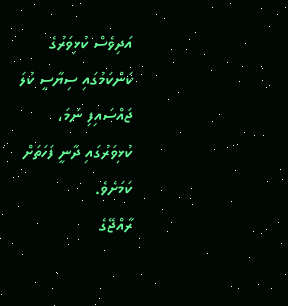އަދިވެސް ކުޅިވަރުގެ ކަންކަމުގައި ސިޔާސީ ކުލަ ޖައްސައިފި ނަމަ، ކުޅިވަރުގައި ދާނީ ފަހަތަށް ކަމަށެވެ.
ރާއްޖޭގެ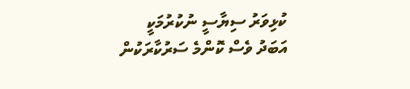ކުޅިވަރު ސިޔާސީ ނުކުރުމަކީ އަބަދު ވެސް ކޮންމެ ސަރުކާރަކުން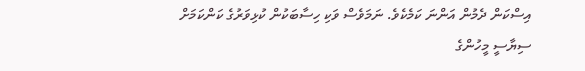އިސްކަން ދެމުން އަންނަ ކަމެކެވެ. ނަމަވެސް ވަކި ހިސާބަކުން ކުޅިވަރުގެ ކަންކަމަށް ސިޔާސީ މީހުންގެ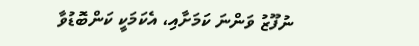ނުފޫޒު ވަންނަ ކަމަށާއި، އެކަމަކީ ކަންބޮޑުވާ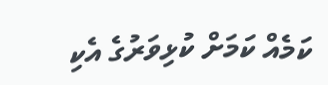ކަމެއް ކަމަށް ކުޅިވަރުގެ އެކި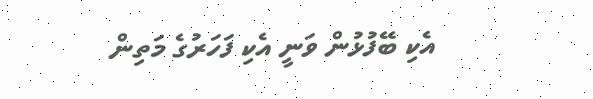އެކި ބޭފުޅުން ވަނީ އެކި ފަހަރުގެ މަތިން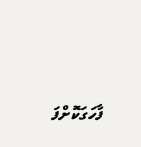ފާހަގަކޮށްފަ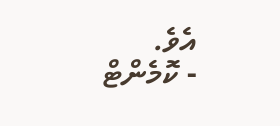އެވެ.
- ކޮމެންޓް